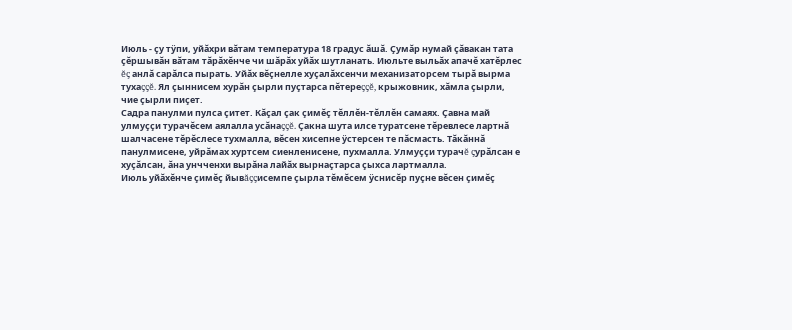Июль - çу тÿпи, уйăхри вăтам температура 18 градус ăшă. Çумăр нумай çăвакан тата çĕршывăн вăтам тăрăхĕнче чи шăрăх уйăх шутланать. Июльте выльăх апачĕ хатĕрлес ĕç анлă сарăлса пырать. Уйăх вĕçнелле хуçалăхсенчи механизаторсем тырă вырма тухаççĕ. Ял çыннисем хурăн çырли пуçтарса пĕтереççĕ, крыжовник, хăмла çырли, чие çырли пиçет.
Садра панулми пулса çитет. Кăçал çак çимĕç тĕллĕн-тĕллĕн самаях. Çавна май улмуççи турачĕсем аялалла усăнаççĕ. Çакна шута илсе туратсене тĕревлесе лартнă шалчасене тĕрĕслесе тухмалла, вĕсен хисепне ÿстерсен те пăсмасть. Тăкăннă панулмисене, уйрăмах хуртсем сиенленисене, пухмалла. Улмуççи турачĕ çурăлсан е хуçăлсан, ăна унчченхи вырăна лайăх вырнаçтарса çыхса лартмалла.
Июль уйăхĕнче çимĕç йывăççисемпе çырла тĕмĕсем ÿснисĕр пуçне вĕсен çимĕç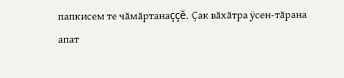папкисем те чăмăртанаççĕ. Çак вăхăтра ÿсен-тăрана апат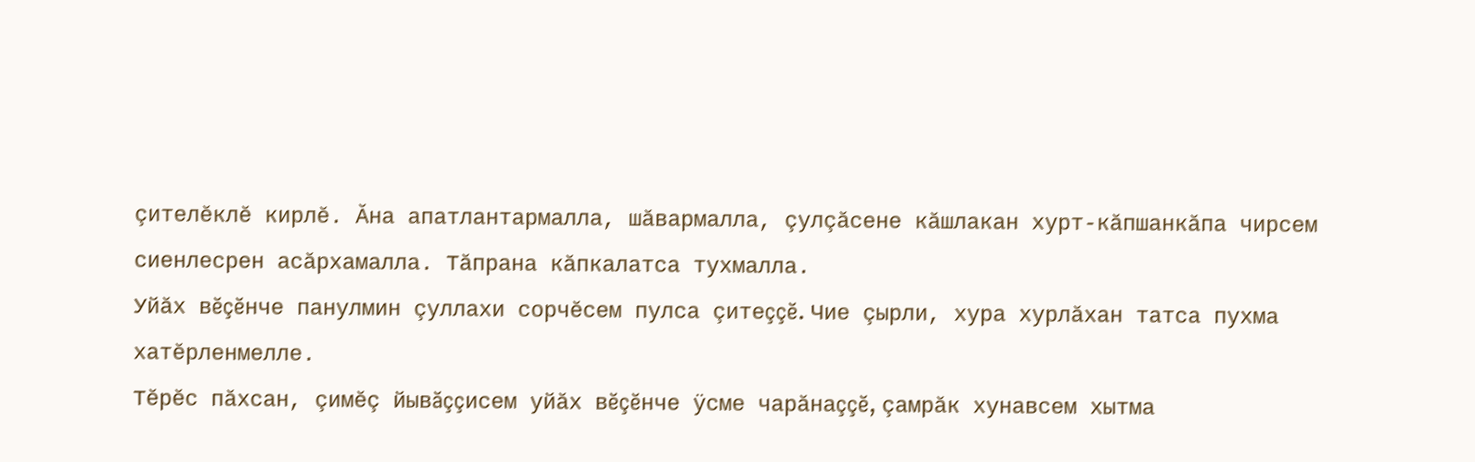çителĕклĕ кирлĕ. Ăна апатлантармалла, шăвармалла, çулçăсене кăшлакан хурт-кăпшанкăпа чирсем сиенлесрен асăрхамалла. Тăпрана кăпкалатса тухмалла.
Уйăх вĕçĕнче панулмин çуллахи сорчĕсем пулса çитеççĕ. Чие çырли, хура хурлăхан татса пухма хатĕрленмелле.
Тĕрĕс пăхсан, çимĕç йывăççисем уйăх вĕçĕнче ÿсме чарăнаççĕ, çамрăк хунавсем хытма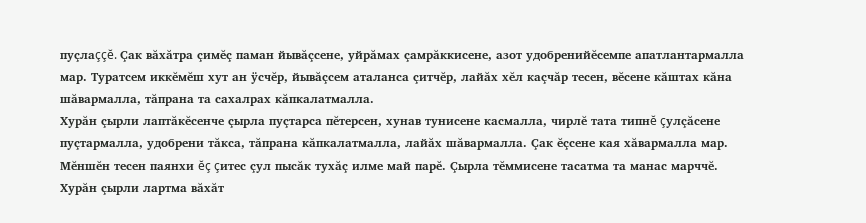пуçлаççĕ. Çак вăхăтра çимĕç паман йывăçсене, уйрăмах çамрăккисене, азот удобренийĕсемпе апатлантармалла мар. Туратсем иккĕмĕш хут ан ÿсчĕр, йывăçсем аталанса çитчĕр, лайăх хĕл каçчăр тесен, вĕсене кăштах кăна шăвармалла, тăпрана та сахалрах кăпкалатмалла.
Хурăн çырли лаптăкĕсенче çырла пуçтарса пĕтерсен, хунав тунисене касмалла, чирлĕ тата типнĕ çулçăсене пуçтармалла, удобрени тăкса, тăпрана кăпкалатмалла, лайăх шăвармалла. Çак ĕçсене кая хăвармалла мар. Мĕншĕн тесен паянхи ĕç çитес çул пысăк тухăç илме май парĕ. Çырла тĕммисене тасатма та манас марччĕ.
Хурăн çырли лартма вăхăт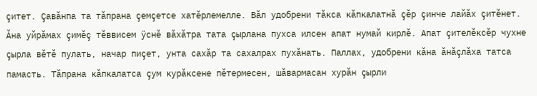çитет. Çавăнпа та тăпрана çемçетсе хатĕрлемелле. Вăл удобрени тăкса кăпкалатнă çĕр çинче лайăх çитĕнет. Ăна уйрăмах çимĕç тĕввисем ÿснĕ вăхăтра тата çырлана пухса илсен апат нумай кирлĕ. Апат çителĕксĕр чухне çырла вĕтĕ пулать, начар пиçет, унта сахăр та сахалрах пухăнать. Паллах, удобрени кăна ăнăçлăха татса памасть. Тăпрана кăпкалатса çум курăксене пĕтермесен, шăвармасан хурăн çырли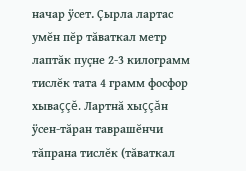начар ÿсет. Çырла лартас умĕн пĕр тăваткал метр лаптăк пуçне 2-3 килограмм тислĕк тата 4 грамм фосфор хываççĕ. Лартнă хыççăн ÿсен-тăран таврашĕнчи тăпрана тислĕк (тăваткал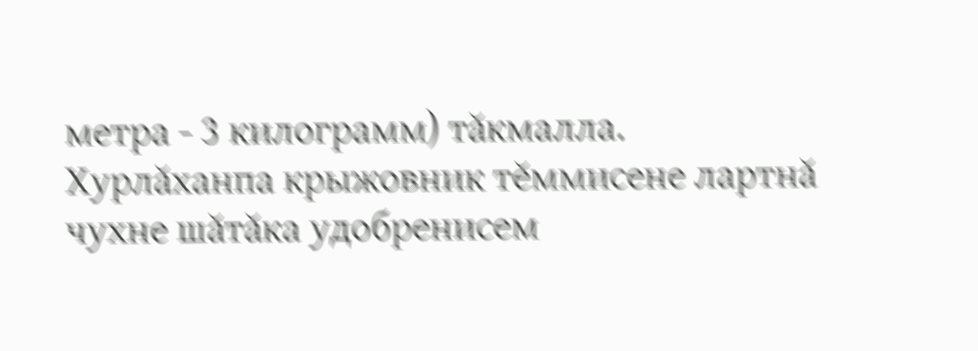метра - 3 килограмм) тăкмалла.
Хурлăханпа крыжовник тĕммисене лартнă чухне шăтăка удобренисем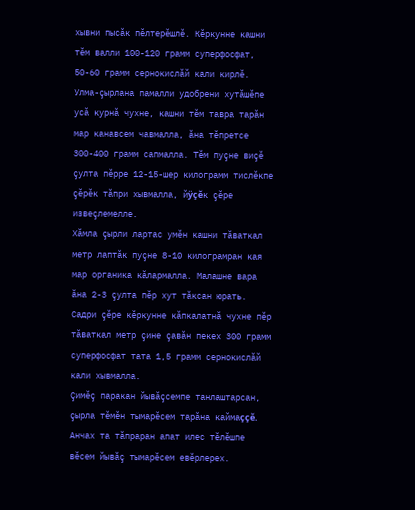хывни пысăк пĕлтерĕшлĕ. Кĕркунне кашни тĕм валли 100-120 грамм суперфосфат, 50-60 грамм сернокислăй кали кирлĕ. Улма-çырлана памалли удобрени хутăшĕпе усă курнă чухне, кашни тĕм тавра тарăн мар канавсем чавмалла, ăна тĕпретсе 300-400 грамм сапмалла. Тĕм пуçне виçĕ çулта пĕрре 12-15-шер килограмм тислĕкпе çĕрĕк тăпри хывмалла, йÿçĕк çĕре извеçлемелле.
Хăмла çырли лартас умĕн кашни тăваткал метр лаптăк пуçне 8-10 килограмран кая мар органика кăлармалла. Малашне вара ăна 2-3 çулта пĕр хут тăксан юрать. Садри çĕре кĕркунне кăпкалатнă чухне пĕр тăваткал метр çине çавăн пекех 300 грамм суперфосфат тата 1,5 грамм сернокислăй кали хывмалла.
Çимĕç паракан йывăçсемпе танлаштарсан, çырла тĕмĕн тымарĕсем тарăна каймаççĕ. Анчах та тăпраран апат илес тĕлĕшпе вĕсем йывăç тымарĕсем евĕрлерех.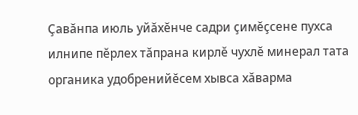Çавăнпа июль уйăхĕнче садри çимĕçсене пухса илнипе пĕрлех тăпрана кирлĕ чухлĕ минерал тата органика удобренийĕсем хывса хăварма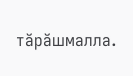тăрăшмалла.